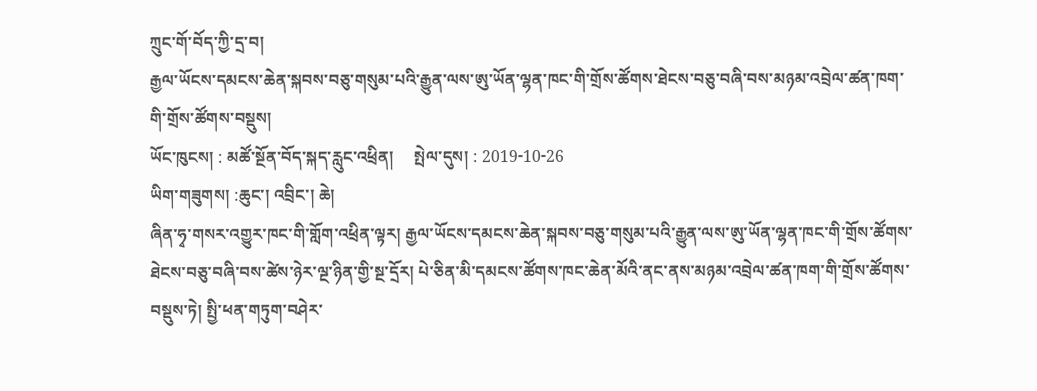ཀྲུང་གོ་བོད་ཀྱི་དྲ་བ།
རྒྱལ་ཡོངས་དམངས་ཆེན་སྐབས་བཅུ་གསུམ་པའི་རྒྱུན་ལས་ཨུ་ཡོན་ལྷན་ཁང་གི་གྲོས་ཚོགས་ཐེངས་བཅུ་བཞི་བས་མཉམ་འབྲེལ་ཚན་ཁག་གི་གྲོས་ཚོགས་བསྡུས།
ཡོང་ཁུངས། : མཚོ་སྔོན་བོད་སྐད་རླུང་འཕྲིན།     སྤེལ་དུས། : 2019-10-26
ཡིག་གཟུགས། :ཆུང་། འབྲིང་། ཆེ།
ཞིན་ཧྭ་གསར་འགྱུར་ཁང་གི་གློག་འཕྲིན་ལྟར། རྒྱལ་ཡོངས་དམངས་ཆེན་སྐབས་བཅུ་གསུམ་པའི་རྒྱུན་ལས་ཨུ་ཡོན་ལྷན་ཁང་གི་གྲོས་ཚོགས་ཐེངས་བཅུ་བཞི་བས་ཚེས་ཉེར་ལྔ་ཉིན་གྱི་སྔ་དྲོར། པེ་ཅིན་མི་དམངས་ཚོགས་ཁང་ཆེན་མོའི་ནང་ནས་མཉམ་འབྲེལ་ཚན་ཁག་གི་གྲོས་ཚོགས་བསྡུས་ཏེ། སྤྱི་ཕན་གཏུག་བཤེར་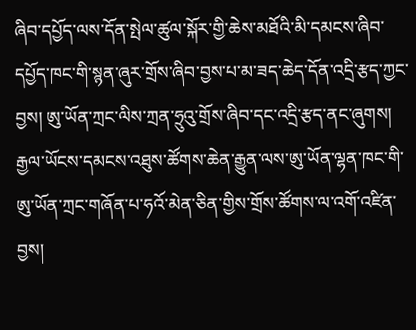ཞིབ་དཔྱོད་ལས་དོན་སྤེལ་ཚུལ་སྐོར་གྱི་ཆེས་མཐོའི་མི་དམངས་ཞིབ་དཔྱོད་ཁང་གི་སྙན་ཞུར་གྲོས་ཞིབ་བྱས་པ་མ་ཟད་ཆེད་དོན་འདྲི་རྩད་ཀྱང་བྱས། ཨུ་ཡོན་ཀྲང་ལིས་ཀྲན་ཧྲུའུ་གྲོས་ཞིབ་དང་འདྲི་རྩད་ནང་ཞུགས།
རྒྱལ་ཡོངས་དམངས་འཐུས་ཚོགས་ཆེན་རྒྱུན་ལས་ཨུ་ཡོན་ལྷན་ཁང་གི་ཨུ་ཡོན་ཀྲང་གཞོན་པ་ཧའོ་མེན་ཅིན་གྱིས་གྲོས་ཚོགས་ལ་འགོ་འཛིན་བྱས།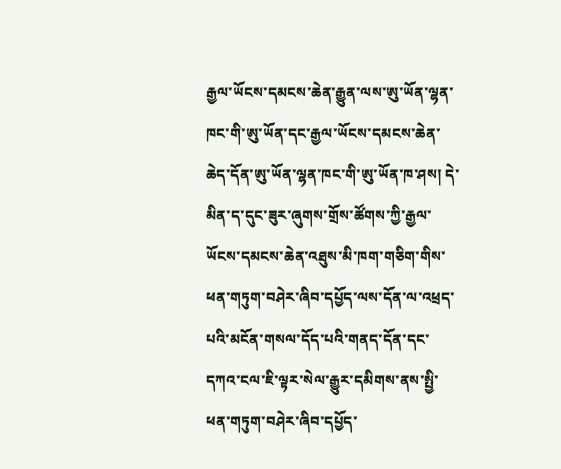རྒྱལ་ཡོངས་དམངས་ཆེན་རྒྱུན་ལས་ཨུ་ཡོན་ལྷན་ཁང་གི་ཨུ་ཡོན་དང་རྒྱལ་ཡོངས་དམངས་ཆེན་ཆེད་དོན་ཨུ་ཡོན་ལྷན་ཁང་གི་ཨུ་ཡོན་ཁ་ཤས། དེ་མིན་ད་དུང་ཟུར་ཞུགས་གྲོས་ཚོགས་ཀྱི་རྒྱལ་ཡོངས་དམངས་ཆེན་འཐུས་མི་ཁག་གཅིག་གིས་ཕན་གཏུག་བཤེར་ཞིབ་དཔྱོད་ལས་དོན་ལ་འཕྲད་པའི་མངོན་གསལ་དོད་པའི་གནད་དོན་དང་དཀའ་ངལ་ཇི་ལྟར་སེལ་རྒྱུར་དམིགས་ནས་སྤྱི་ཕན་གཏུག་བཤེར་ཞིབ་དཔྱོད་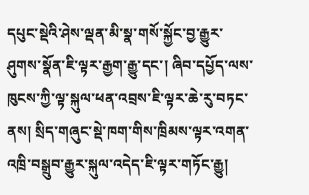དཔུང་སྡེའི་ཤེས་ལྡན་མི་སྣ་གསོ་སྐྱོང་བྱ་རྒྱུར་ཤུགས་སྣོན་ཇི་ལྟར་རྒྱག་རྒྱུ་དང་། ཞིབ་དཔྱོད་ལས་ཁུངས་ཀྱི་ལྟ་སྐུལ་ཕན་འབྲས་ཇི་ལྟར་ཆེ་རུ་བཏང་ནས། སྲིད་གཞུང་སྡེ་ཁག་གིས་ཁྲིམས་ལྟར་འགན་འཁྲི་བསྒྲུབ་རྒྱུར་སྐུལ་འདེད་ཇི་ལྟར་གཏོང་རྒྱུ།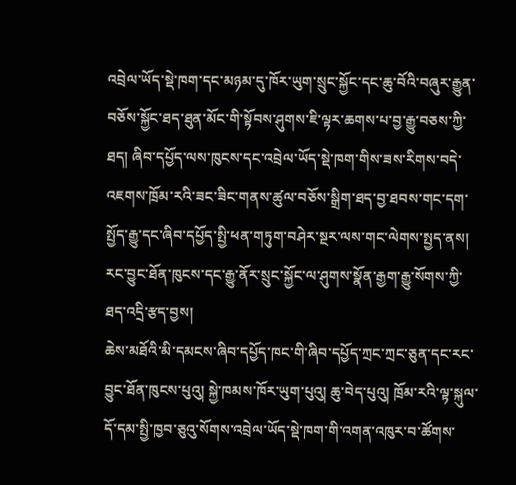འབྲེལ་ཡོད་སྡེ་ཁག་དང་མཉམ་དུ་ཁོར་ཡུག་སྲུང་སྐྱོང་དང་ཆུ་བོའི་བཞུར་རྒྱུན་བཅོས་སྐྱོང་ཐད་ཐུན་མོང་གི་སྟོབས་ཤུགས་ཇི་ལྟར་ཆགས་པ་བྱ་རྒྱུ་བཅས་ཀྱི་ཐད། ཞིབ་དཔྱོད་ལས་ཁུངས་དང་འབྲེལ་ཡོད་སྡེ་ཁག་གིས་ཟས་རིགས་བདེ་འཇགས་ཁྲོམ་རའི་ཟང་ཟིང་གནས་ཚུལ་བཅོས་སྒྲིག་ཐད་བྱ་ཐབས་གང་དག་སྤྱོད་རྒྱུ་དང་ཞིབ་དཔྱོད་སྤྱི་ཕན་གཏུག་བཤེར་སྔར་ལས་གང་ལེགས་སྤྱད་ནས། རང་བྱུང་ཐོན་ཁུངས་དང་རྒྱུ་ནོར་སྲུང་སྐྱོང་ལ་ཤུགས་སྣོན་རྒྱག་རྒྱུ་སོགས་ཀྱི་ཐད་འདྲི་རྩད་བྱས།
ཆེས་མཐོའི་མི་དམངས་ཞིབ་དཔྱོད་ཁང་གི་ཞིབ་དཔྱོད་ཀྲང་ཀྲང་ཅུན་དང་རང་བྱུང་ཐོན་ཁུངས་པུའུ། སྐྱེ་ཁམས་ཁོར་ཡུག་པུའུ། ཆུ་བེད་པུའུ། ཁྲོམ་རའི་ལྟ་སྐུལ་དོ་དམ་སྤྱི་ཁྱབ་ཅུའུ་སོགས་འབྲེལ་ཡོད་སྡེ་ཁག་གི་འགན་འཁུར་བ་ཚོགས་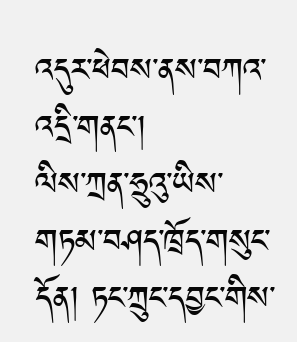འདུར་ཕེབས་ནས་བཀའ་འདྲི་གནང་།
ལིས་ཀྲན་ཧྲུའུ་ཡིས་གཏམ་བཤད་ཁྲོད་གསུང་དོན། ཏང་ཀྲུང་དབྱང་གིས་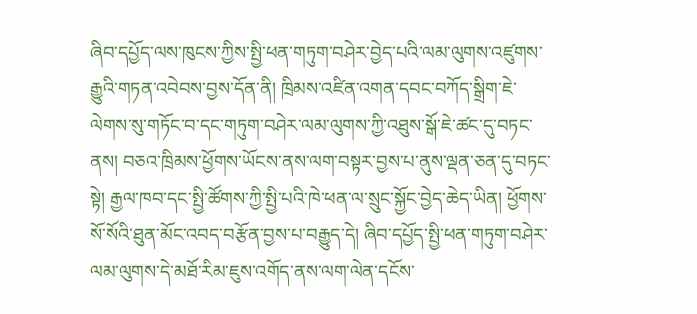ཞིབ་དཔྱོད་ལས་ཁུངས་ཀྱིས་སྤྱི་ཕན་གཏུག་བཤེར་བྱེད་པའི་ལམ་ལུགས་འཛུགས་རྒྱུའི་གཏན་འབེབས་བྱས་དོན་ནི། ཁྲིམས་འཛིན་འགན་དབང་བཀོད་སྒྲིག་ཇེ་ལེགས་སུ་གཏོང་བ་དང་གཏུག་བཤེར་ལམ་ལུགས་ཀྱི་འཐུས་སྒོ་ཇེ་ཚང་དུ་བཏང་ནས། བཅའ་ཁྲིམས་ཕྱོགས་ཡོངས་ནས་ལག་བསྟར་བྱས་པ་ནུས་ལྡན་ཅན་དུ་བཏང་སྟེ། རྒྱལ་ཁབ་དང་སྤྱི་ཚོགས་ཀྱི་སྤྱི་པའི་ཁེ་ཕན་ལ་སྲུང་སྐྱོང་བྱེད་ཆེད་ཡིན། ཕྱོགས་སོ་སོའི་ཐུན་མོང་འབད་བརྩོན་བྱས་པ་བརྒྱུད་དེ། ཞིབ་དཔྱོད་སྤྱི་ཕན་གཏུག་བཤེར་ལམ་ལུགས་དེ་མཐོ་རིམ་ཇུས་འགོད་ནས་ལག་ལེན་དངོས་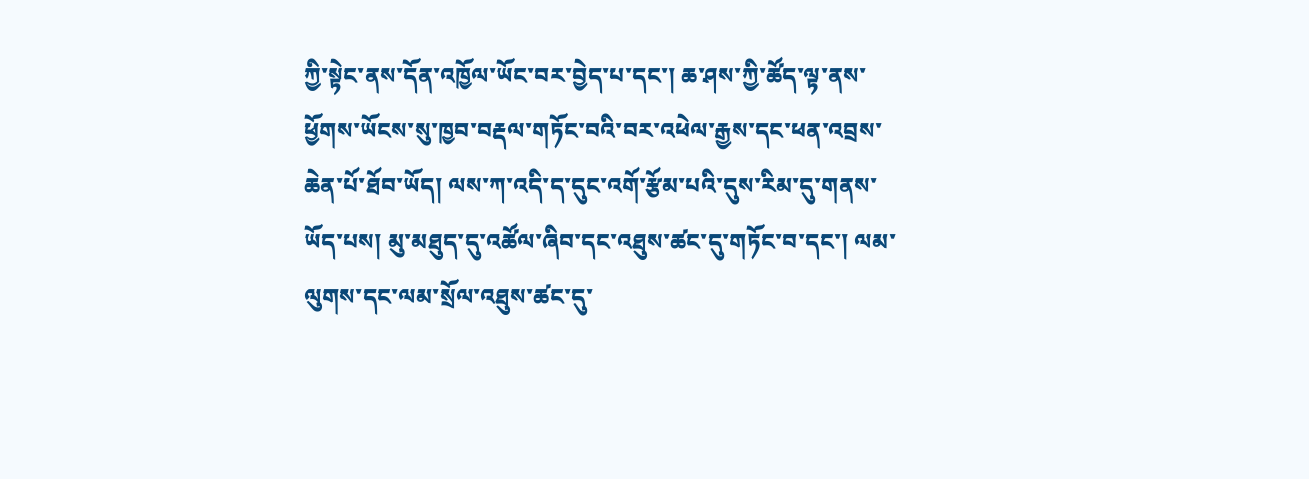ཀྱི་སྟེང་ནས་དོན་འཁྱོལ་ཡོང་བར་བྱེད་པ་དང་། ཆ་ཤས་ཀྱི་ཚོད་ལྟ་ནས་ཕྱོགས་ཡོངས་སུ་ཁྱབ་བརྡལ་གཏོང་བའི་བར་འཕེལ་རྒྱས་དང་ཕན་འབྲས་ཆེན་པོ་ཐོབ་ཡོད། ལས་ཀ་འདི་ད་དུང་འགོ་རྩོམ་པའི་དུས་རིམ་དུ་གནས་ཡོད་པས། མུ་མཐུད་དུ་འཚོལ་ཞིབ་དང་འཐུས་ཚང་དུ་གཏོང་བ་དང་། ལམ་ལུགས་དང་ལམ་སྲོལ་འཐུས་ཚང་དུ་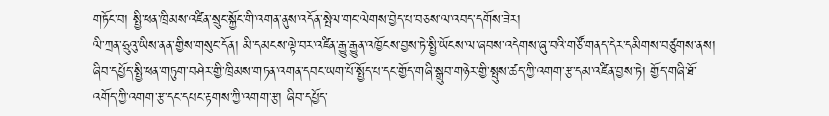གཏོང་བ། སྤྱི་ཕན་ཁྲིམས་འཛིན་སྲུང་སྐྱོང་གི་འགན་ནུས་འདོན་སྤེལ་གང་ལེགས་བྱེད་པ་བཅས་ལ་འབད་དགོས་ཟེར།
ལི་ཀྲན་ཧྲུའུ་ཡིས་ནན་གྱིས་གསུང་དོན། མི་དམངས་ལྟེ་བར་འཛིན་རྒྱུ་རྒྱུན་འཁྱོངས་བྱས་ཏེ་སྤྱི་ཡོངས་ལ་ཞབས་འདེགས་ཞུ་བའི་གཙོ་གནད་དེར་དམིགས་བཙུགས་ནས། ཞིབ་དཔྱོད་སྤྱི་ཕན་གཏུག་བཤེར་གྱི་ཁྲིམས་གཏན་འགན་དབང་ཡག་པོ་སྤྱོད་པ་དང་གྱོད་གཞི་སྒྲུབ་གཉེར་གྱི་སྤུས་ཚད་ཀྱི་འགག་རྩ་དམ་འཛིན་བྱས་ཏེ། གྱོད་གཞི་ཐོ་འགོད་ཀྱི་འགག་རྩ་དང་དཔང་རྟགས་ཀྱི་འགག་རྩ། ཞིབ་དཔྱོད་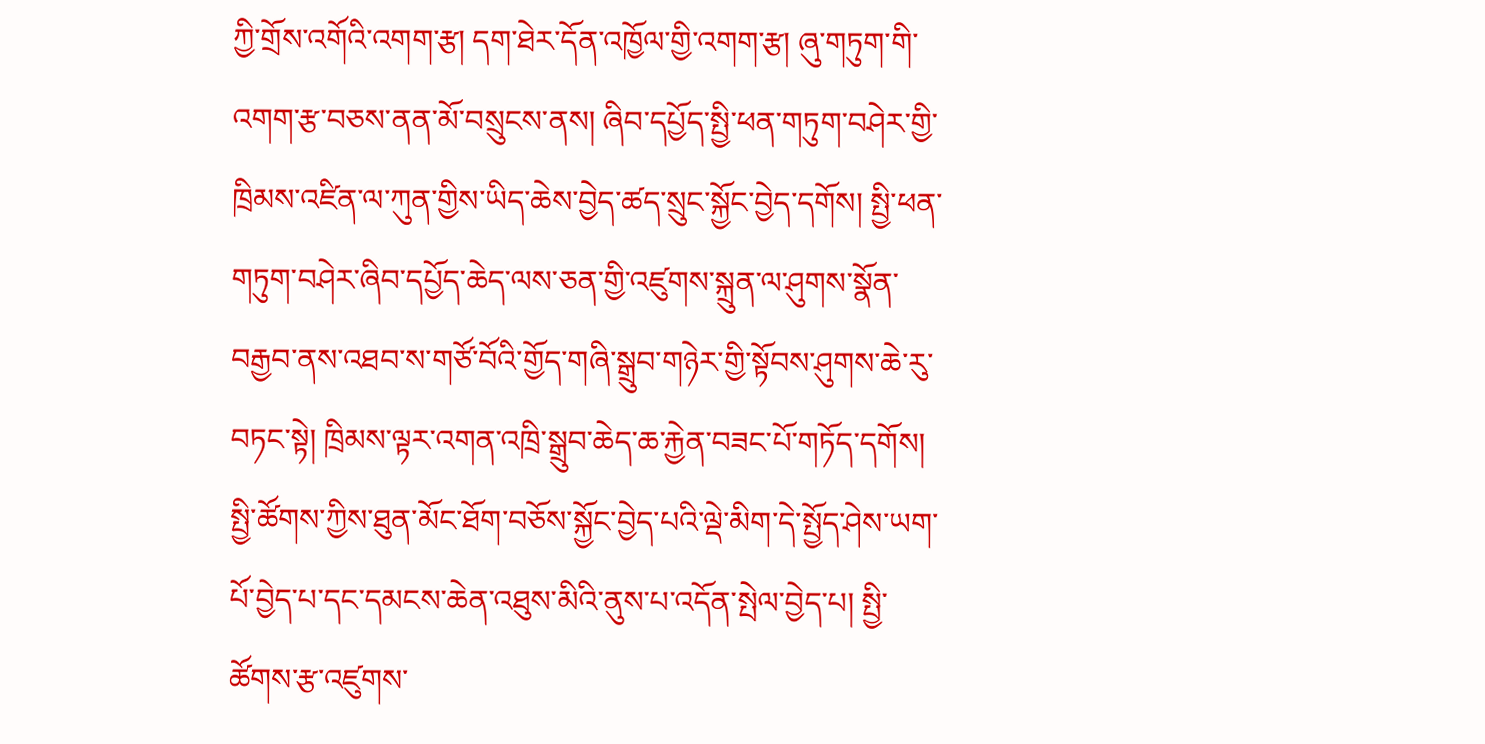ཀྱི་གྲོས་འགོའི་འགག་རྩ། དག་ཐེར་དོན་འཁྱོལ་གྱི་འགག་རྩ། ཞུ་གཏུག་གི་འགག་རྩ་བཅས་ནན་མོ་བསྲུངས་ནས། ཞིབ་དཔྱོད་སྤྱི་ཕན་གཏུག་བཤེར་གྱི་ཁྲིམས་འཛིན་ལ་ཀུན་གྱིས་ཡིད་ཆེས་བྱེད་ཚད་སྲུང་སྐྱོང་བྱེད་དགོས། སྤྱི་ཕན་གཏུག་བཤེར་ཞིབ་དཔྱོད་ཆེད་ལས་ཅན་གྱི་འཛུགས་སྐྲུན་ལ་ཤུགས་སྣོན་བརྒྱབ་ནས་འཐབ་ས་གཙོ་བོའི་གྱོད་གཞི་སྒྲུབ་གཉེར་གྱི་སྟོབས་ཤུགས་ཆེ་རུ་བཏང་སྟེ། ཁྲིམས་ལྟར་འགན་འཁྲི་སྒྲུབ་ཆེད་ཆ་རྐྱེན་བཟང་པོ་གཏོད་དགོས། སྤྱི་ཚོགས་ཀྱིས་ཐུན་མོང་ཐོག་བཅོས་སྐྱོང་བྱེད་པའི་ལྡེ་མིག་དེ་སྤྱོད་ཤེས་ཡག་པོ་བྱེད་པ་དང་དམངས་ཆེན་འཐུས་མིའི་ནུས་པ་འདོན་སྤེལ་བྱེད་པ། སྤྱི་ཚོགས་རྩ་འཛུགས་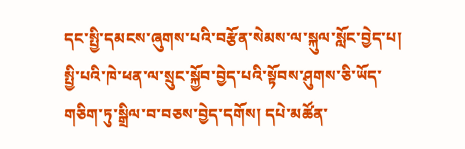དང་སྤྱི་དམངས་ཞུགས་པའི་བརྩོན་སེམས་ལ་སྐུལ་སློང་བྱེད་པ། སྤྱི་པའི་ཁེ་ཕན་ལ་སྲུང་སྐྱོབ་བྱེད་པའི་སྟོབས་ཤུགས་ཅི་ཡོད་གཅིག་ཏུ་སྒྲིལ་བ་བཅས་བྱེད་དགོས། དཔེ་མཚོན་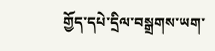གྱོད་དཔེ་དྲིལ་བསྒྲགས་ཡག་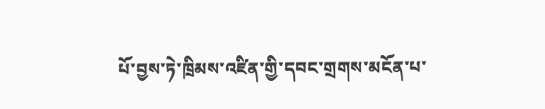པོ་བྱས་ཏེ་ཁྲིམས་འཛིན་གྱི་དབང་གྲགས་མངོན་པ་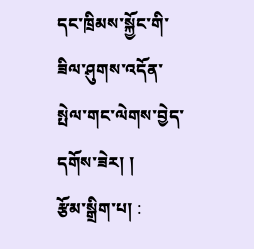དང་ཁྲིམས་སྐྱོང་གི་ཟིལ་ཤུགས་འདོན་སྤེལ་གང་ལེགས་བྱེད་དགོས་ཟེར། །
རྩོམ་སྒྲིག་པ། :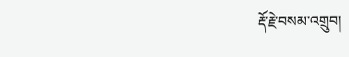རྡོ་རྗེ་བསམ་འགྲུབ།